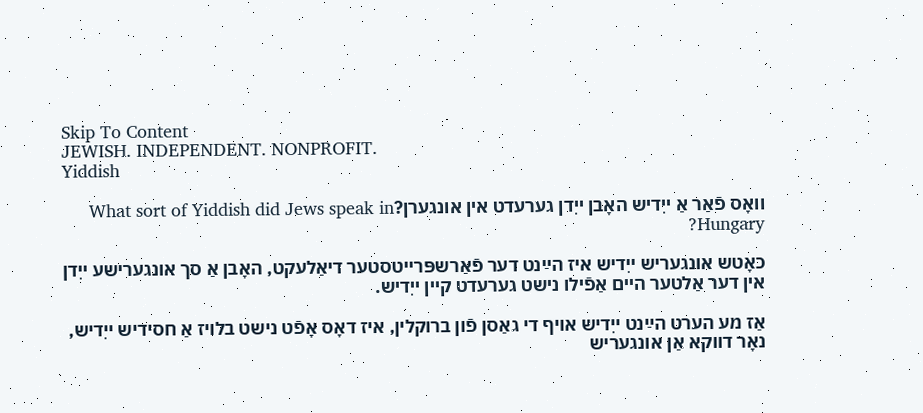Skip To Content
JEWISH. INDEPENDENT. NONPROFIT.
Yiddish

וואָס פֿאַר אַ ייִדיש האָבן ייִדן גערעדט אין אונגערן?What sort of Yiddish did Jews speak in Hungary?

כאָטש אונגעריש ייִדיש איז הײַנט דער פֿאַרשפּרייטסטער דיאַלעקט, האָבן אַ סך אונגערישע ייִדן אין דער אַלטער היים אַפֿילו נישט גערעדט קיין ייִדיש.

אַז מע הערט הײַנט ייִדיש אויף די גאַסן פֿון ברוקלין, איז דאָס אָפֿט נישט בלויז אַ חסידיש ייִדיש, נאָר דווקא אַן אונגעריש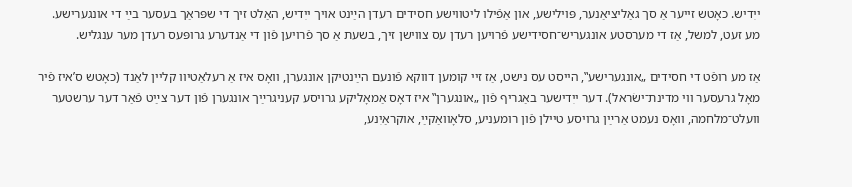ייִדיש. כאָטש זייער אַ סך גאַליציאַנער, פּוילישע, און אַפֿילו ליטווישע חסידים רעדן הײַנט אויך ייִדיש, האַלט זיך די שפּראַך בעסער בײַ די אונגערישע. מע זעט, למשל, אַז די מערסטע אונגעריש־חסידישע פֿרויען רעדן עס צווישן זיך, בשעת אַ סך פֿרויען פֿון די אַנדערע גרופּעס רעדן מער ענגליש.

אַז מע רופֿט די חסידים „אונגערישע‟, הייסט עס נישט, אַז זיי קומען דווקא פֿונעם הײַנטיקן אונגערן, וואָס איז אַ רעלאַטיוו קליין לאַנד (כאָטש ס’איז פֿיר מאָל גרעסער ווי מדינת־ישׂראל). דער ייִדישער באַגריף פֿון „אונגערן‟ איז דאָס אַמאָליקע גרויסע קעניגרײַך אונגערן פֿון דער צײַט פֿאַר דער ערשטער וועלט־מלחמה, וואָס נעמט אַרײַן גרויסע טיילן פֿון רומעניע, סלאָוואַקײַ, אוקראַיִנע,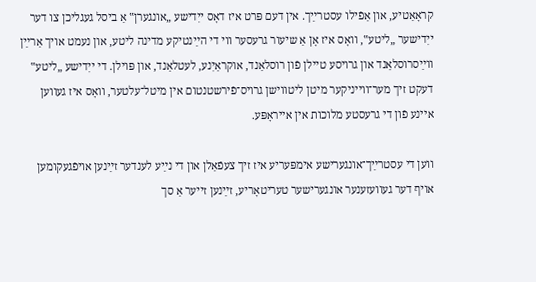קראָאַטיע, און אַפֿילו עסטרײַך. אין דעם פּרט איז דאָס ייִדישע „אונגערן‟ אַ ביסל געגליכן צו דער ייִדישער „ליטע‟, וואָס איז אָן אַ שיעור גרעסער ווי די הײַנטיקע מדינה ליטע, און נעמט אויך אַרײַן ווײַסרוסלאַנד און גרויסע טיילן פֿון רוסלאַנד, אוקראַיִנע, לעטלאַנד, און פּוילן. די ייִדישע „ליטע‟ דעקט זיך מער־ווייניקער מיטן ליטווישן גרויס־פֿירשטנטום אין מיטל־עלטער, וואָס איז געווען איינע פֿון די גרעסטע מלוכות אין אייראָפּע.

ווען די עסטרײַך־אונגערישע אימפּעריע איז זיך צעפֿאַלן און די נײַע לענדער זײַנען אויפֿגעקומען אויף דער געוועזענער אונגערישער טעריטאָריע, זײַנען זייער אַ סך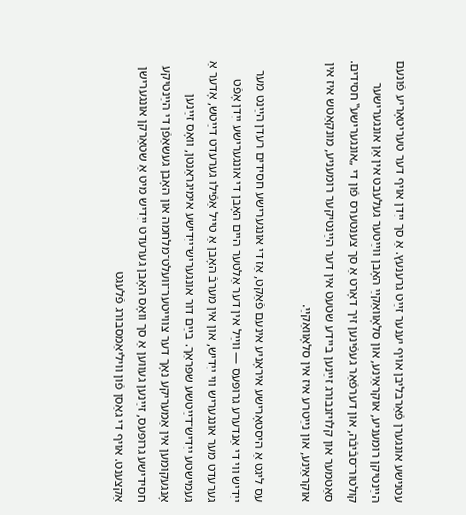עטנישע אונגערן פֿאַרבליבן אויף יענער זײַט גרענעץ. אַ סך ייִדן אויף דער טעריטאָריע פֿונעם הײַנטיקן רומעניע, אוקראַיִנע, און סלאָוואַקײַ האָבן ווײַטער געלעבט אין אַן אונגערישער קולטור־סבֿיבֿה, און דערפֿאַר געפֿינען זיך דאָרט אַ סך צענטערס פֿון די „אונגערישע‟ חסידים. סאַטמער און קלויזנבורג זײַנען ביידע שטעט אין דער הײַנטיקער רומעניע, מונקאַטש איז אין אוקראַיִנע, און נײַטרע איז אין סלאָוואַקײַ.

עס ליגט אַ היסטאָרישע איראָניע אינעם פֿאַקט, אַז די אונגערישע חסידים רעדן הײַנט מער ייִדיש ווי די אַנדערע גרופּעס — ווײַל אין דער אַלטער היים האָבן די אונגערישע ייִדן אָפֿט גערעדט מער אונגעריש ווי ייִדיש, און אין מערבֿ האָבן אַ טייל אַפֿילו גערעדט דײַטש, אָדער אַ געמישטע ייִדיש־דײַטשע שפּראַך. בײַם דור אונגעריש־ייִדישע אימיגראַנטן, וואָס זײַנען אָנגעקומען אין אַמעריקע נאָך דער צווייטער־וועלט־מלחמה און האָבן געשאַפֿן די הײַנטיקע חסידישע גרופּעס, זײַנען געווען אַ סך וואָס האָבן גערעדט ייִדיש מיט אַ שטאַרקן אונגערישן אַקצענט. אויף די גאַסן פֿון וויליאַמסבורג פֿלעגט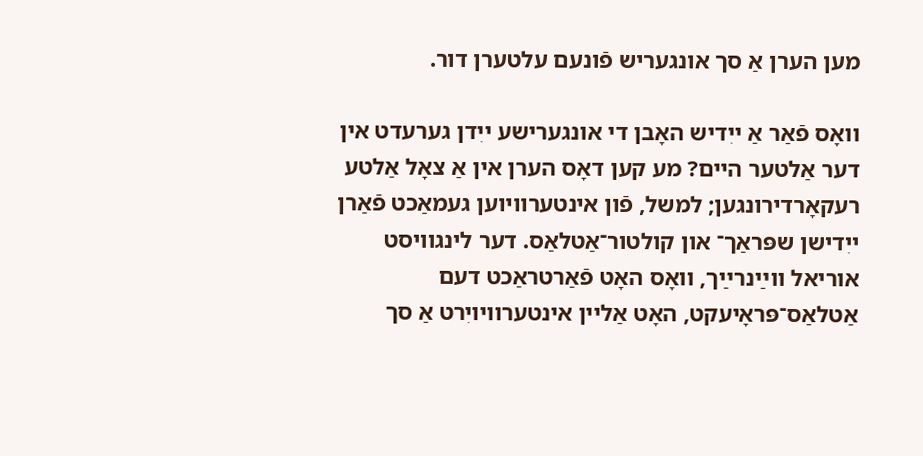מען הערן אַ סך אונגעריש פֿונעם עלטערן דור.

וואָס פֿאַר אַ ייִדיש האָבן די אונגערישע ייִדן גערעדט אין דער אַלטער היים? מע קען דאָס הערן אין אַ צאָל אַלטע רעקאָרדירונגען; למשל, פֿון אינטערוויוען געמאַכט פֿאַרן ייִדישן שפּראַך־ און קולטור־אַטלאַס. דער לינגוויסט אוריאל ווײַנרײַך, וואָס האָט פֿאַרטראַכט דעם אַטלאַס־פּראָיעקט, האָט אַליין אינטערוויויִרט אַ סך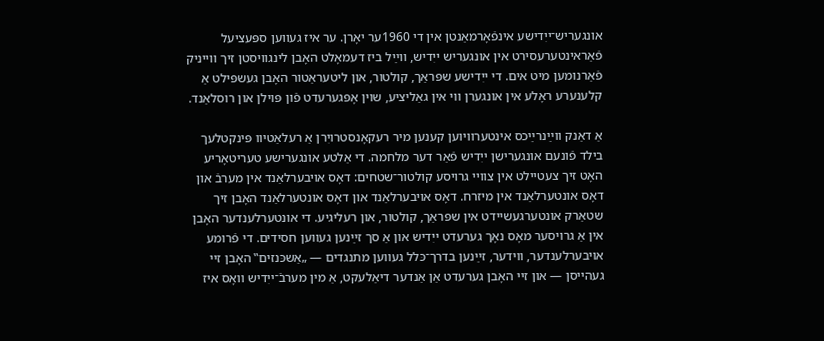אונגעריש־ייִדישע אינפֿאָרמאַנטן אין די 1960ער יאָרן. ער איז געווען ספּעציעל פֿאַראינטערעסירט אין אונגעריש ייִדיש, ווײַל ביז דעמאָלט האָבן לינגוויסטן זיך ווייניק פֿאַרנומען מיט אים. די ייִדישע שפּראַך, קולטור, און ליטעראַטור האָבן געשפּילט אַ קלענערע ראָלע אין אונגערן ווי אין גאַליציע, שוין אָפּגערעדט פֿון פּוילן און רוסלאַנד.

אַ דאַנק ווײַנרײַכס אינטערוויוען קענען מיר רעקאָנסטרויִרן אַ רעלאַטיוו פּינקטלעך בילד פֿונעם אונגערישן ייִדיש פֿאַר דער מלחמה. די אַלטע אונגערישע טעריטאָריע האָט זיך צעטיילט אין צוויי גרויסע קולטור־שטחים: דאָס אויבערלאַנד אין מערבֿ און דאָס אונטערלאַנד אין מיזרח. דאָס אויבערלאַנד און דאָס אונטערלאַנד האָבן זיך שטאַרק אונטערגעשיידט אין שפּראַך, קולטור, און רעליגיע. די אונטערלענדער האָבן אין אַ גרויסער מאָס נאָך גערעדט ייִדיש און אַ סך זײַנען געווען חסידים. די פֿרומע אויבערלענדער, ווידער, זײַנען בדרך־כּלל געווען מתנגדים — „אַשכּנזים‟ האָבן זיי געהייסן — און זיי האָבן גערעדט אַן אַנדער דיאַלעקט, אַ מין מערבֿ־ייִדיש וואָס איז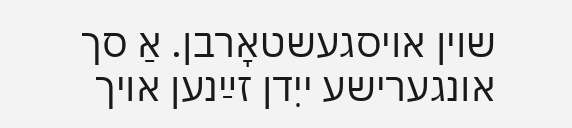שוין אויסגעשטאָרבן. אַ סך אונגערישע ייִדן זײַנען אויך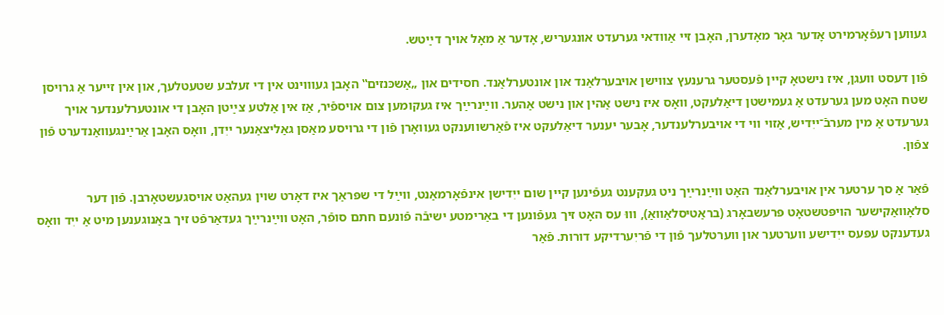געווען רעפֿאָרמירט אָדער גאָר מאָדערן, האָבן זיי אַוודאי גערעדט אונגעריש, אָדער אַ מאָל אויך דײַטש.

פֿון דעסט וועגן, איז נישטאָ קיין פֿעסטער גרענעץ צווישן אויבערלאַנד און אונטערלאַנד. חסידים און „אַשכּנזים‟ האָבן געוווינט אין די זעלבע שטעטלעך, און אין זייער אַ גרויסן שטח האָט מען גערעדט אַ געמישטן דיאַלעקט, וואָס איז נישט אַהין און נישט אַהער. ווײַנרײַך איז געקומען צום אויספֿיר, אַז אין אַלטע צײַטן האָבן די אונטערלענדער אויך גערעדט אַ מין מערבֿ־ייִדיש, אַזוי ווי די אויבערלענדער, אָבער יענער דיאַלעקט איז פֿאַרשווענקט געוואָרן פֿון די גרויסע מאַסן גאַליצאַנער ייִדן, וואָס האָבן אַרײַנגעוואַנדערט פֿון צפֿון.

פֿאַר אַ סך ערטער אין אויבערלאַנד האָט ווײַנרײַך ניט געקענט געפֿינען קיין שום ייִדישן אינפֿאָרמאַנט, ווײַל די שפּראַך איז דאָרט שוין געהאַט אויסגעשטאָרבן. פֿון דער סלאָוואַקישער הויפּטשטאָט פּרעשבאָרג (בראַטיסלאַוואַ), וווּ עס האָט זיך געפֿונען די באַרימטע ישיבֿה פֿונעם חתם סופֿר, האָט ווײַנרײַך געדאַרפֿט זיך באַנוגענען מיט אַ ייִד וואָס געדענקט עפּעס ייִדישע ווערטער און ווערטלעך פֿון די פֿריִערדיקע דורות. פֿאַר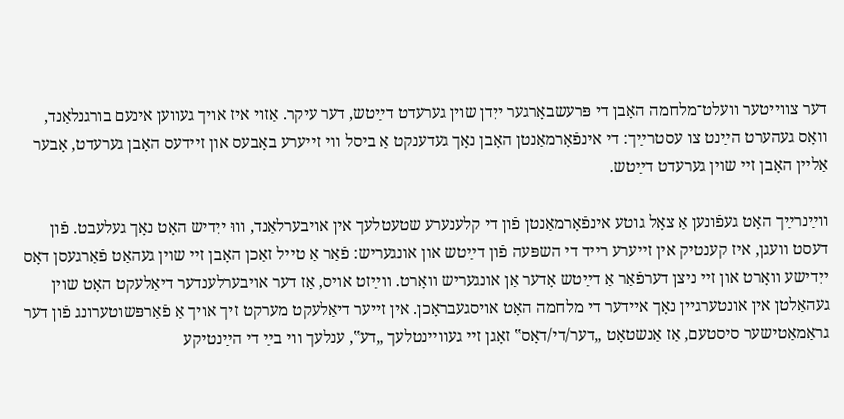דער צווייטער וועלט־מלחמה האָבן די פּרעשבאָרגער ייִדן שוין גערעדט דײַטש, דער עיקר. אַזוי איז אויך געווען אינעם בורגנלאַנד, וואָס געהערט הײַנט צו עסטרײַך: די אינפֿאָרמאַנטן האָבן נאָך געדענקט אַ ביסל ווי זייערע באָבעס און זיידעס האָבן גערעדט, אָבער אַליין האָבן זיי שוין גערעדט דײַטש.

ווײַנרײַך האָט געפֿונען אַ צאָל גוטע אינפֿאָרמאַנטן פֿון די קלענערע שטעטלעך אין אויבערלאַנד, וווּ ייִדיש האָט נאָך געלעבט. פֿון דעסט וועגן, איז קענטיק אין זייערע רייד די השפּעה פֿון דײַטש און אונגעריש: פֿאַר אַ טייל זאַכן האָבן זיי שוין געהאַט פֿאַרגעסן דאָס ייִדישע וואָרט און זיי ניצן דערפֿאַר אַ דײַטש אָדער אַן אונגעריש וואָרט. ווײַזט אויס, אַז דער אויבערלענדער דיאַלעקט האָט שוין געהאַלטן אין אונטערגיין נאָך איידער די מלחמה האָט אויסגעבראָכן. אין זייער דיאַלעקט מערקט זיך אויך אַ פֿאַרפּשוטערונג פֿון דער גראַמאַטישער סיסטעם, אַז אַנשטאָט „דער/די/דאָס‟ זאָגן זיי געוויינטלעך „דע‟, ענלעך ווי בײַ די הײַנטיקע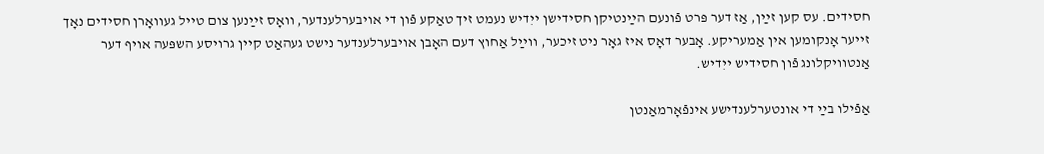חסידים. עס קען זײַן, אַז דער פּרט פֿונעם הײַנטיקן חסידישן ייִדיש נעמט זיך טאַקע פֿון די אויבערלענדער, וואָס זײַנען צום טייל געוואָרן חסידים נאָך זייער אָנקומען אין אַמעריקע. אָבער דאָס איז גאָר ניט זיכער, ווײַל אַחוץ דעם האָבן אויבערלענדער נישט געהאַט קיין גרויסע השפּעה אויף דער אַנטוויקלונג פֿון חסידיש ייִדיש.

אַפֿילו בײַ די אונטערלענדישע אינפֿאָרמאַנטן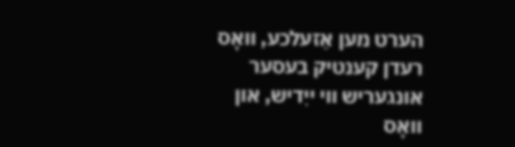הערט מען אַזעלכע, וואָס רעדן קענטיק בעסער אונגעריש ווי ייִדיש, און וואָס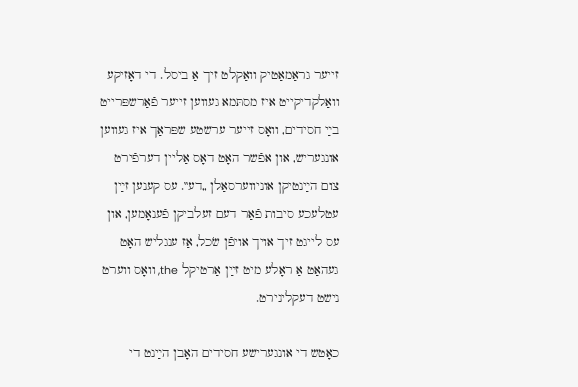זייער גראַמאַטיק וואַקלט זיך אַ ביסל. די דאָזיקע וואַלקדיקייט איז מסתּמא געווען זייער פֿאַרשפּרייט בײַ חסידים, וואָס זייער ערשטע שפּראַך איז געווען אונגעריש, און אפֿשר האָט דאָס אַליין דערפֿירט צום הײַנטיקן אוניווערסאַלן „דע‟. עס קענען זײַן עטלעכע סיבות פֿאַר דעם זעלביקן פֿענאָמען, און עס לייגט זיך אויך אויפֿן שׂכל, אַז ענגליש האָט געהאַט אַ ראָלע מיט זײַן אַרטיקל the, וואָס ווערט נישט דעקלינירט.

כאָטש די אונגערישע חסידים האָבן הײַנט די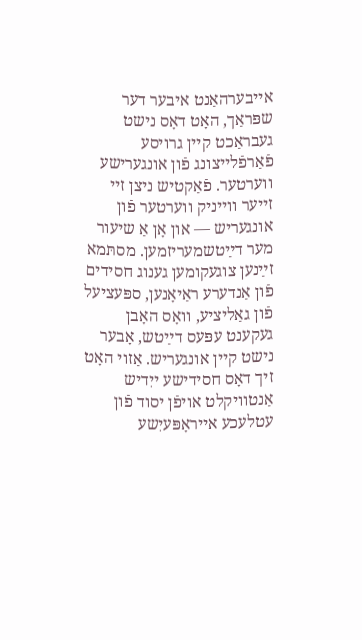אייבערהאַנט איבער דער שפּראַך, האָט דאָס נישט געבראַכט קיין גרויסע פֿאַרפֿלייצונג פֿון אונגערישע ווערטער. פֿאַקטיש ניצן זיי זייער ווייניק ווערטער פֿון אונגעריש — און אָן אַ שיעור מער דײַטשמעריזמען. מסתּמא זײַנען צוגעקומען גענוג חסידים פֿון אַנדערע ראַיאָנען, ספּעציעל פֿון גאַליציע, וואָס האָבן געקענט עפּעס דײַטש, אָבער נישט קיין אונגעריש. אַזוי האָט זיך דאָס חסידישע ייִדיש אַנטוויקלט אויפֿן יסוד פֿון עטלעכע אייראָפּעיִשע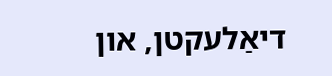דיאַלעקטן, און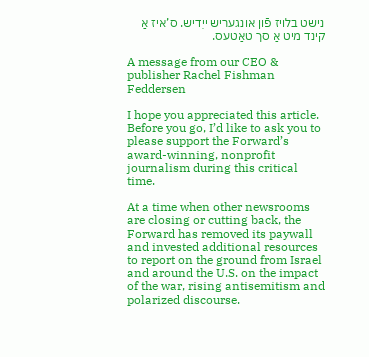נישט בלויז פֿון אונגעריש ייִדיש. ס’איז אַ קינד מיט אַ סך טאַטעס.

A message from our CEO & publisher Rachel Fishman Feddersen

I hope you appreciated this article. Before you go, I’d like to ask you to please support the Forward’s award-winning, nonprofit journalism during this critical time.

At a time when other newsrooms are closing or cutting back, the Forward has removed its paywall and invested additional resources to report on the ground from Israel and around the U.S. on the impact of the war, rising antisemitism and polarized discourse.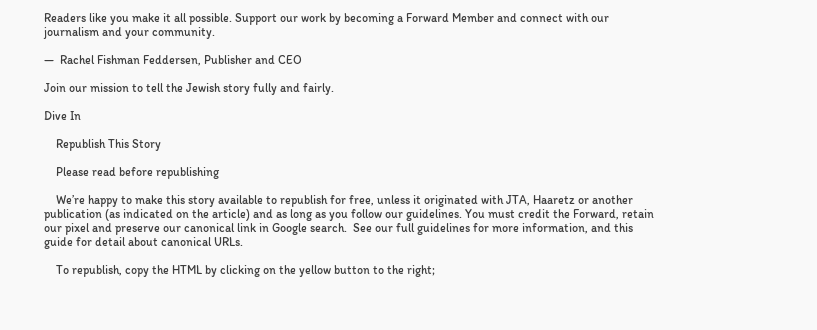Readers like you make it all possible. Support our work by becoming a Forward Member and connect with our journalism and your community.

—  Rachel Fishman Feddersen, Publisher and CEO

Join our mission to tell the Jewish story fully and fairly.

Dive In

    Republish This Story

    Please read before republishing

    We’re happy to make this story available to republish for free, unless it originated with JTA, Haaretz or another publication (as indicated on the article) and as long as you follow our guidelines. You must credit the Forward, retain our pixel and preserve our canonical link in Google search.  See our full guidelines for more information, and this guide for detail about canonical URLs.

    To republish, copy the HTML by clicking on the yellow button to the right;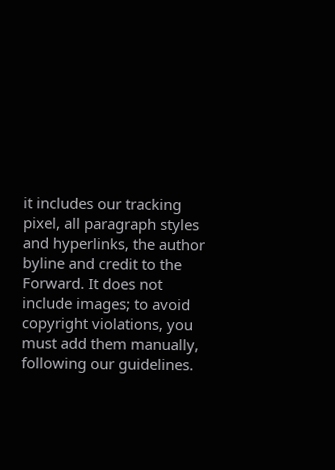it includes our tracking pixel, all paragraph styles and hyperlinks, the author byline and credit to the Forward. It does not include images; to avoid copyright violations, you must add them manually, following our guidelines.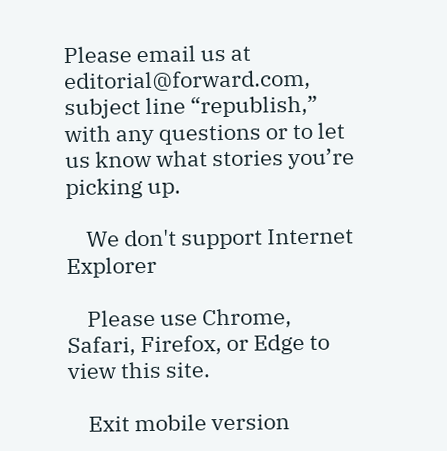Please email us at editorial@forward.com, subject line “republish,” with any questions or to let us know what stories you’re picking up.

    We don't support Internet Explorer

    Please use Chrome, Safari, Firefox, or Edge to view this site.

    Exit mobile version